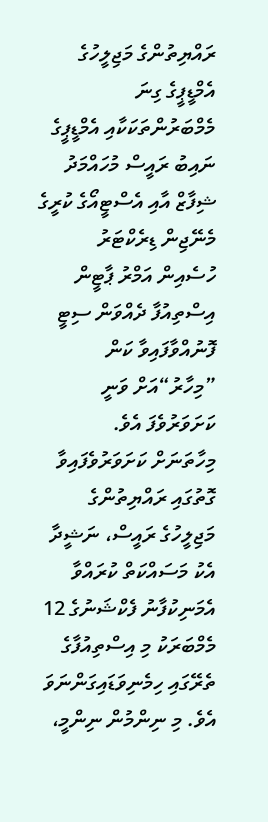ރައްޔިތުންގެ މަޖިލީހުގެ އެމްޑީޕީގެ ގިނަ މެމްބަރުންތަކަކާއި އެމްޑީޕީގެ ނައިބު ރައީސް މުހައްމަދު ޝިފާޒް އާއި އެސްޓީއޯގެ ކުރީގެ މެނޭޖިން ޑިރެކްޓަރު ހުސެއިން އަމްރު ޕާޓީން އިސްތިއުފާ ދެއްވަން ސިޓީ ފޮނުއްވާފައިވާ ކަން ”މިހާރު“އަށް ވަނީ ކަށަވަރުވެފަ އެވެ.
މިހާތަނަށް ކަށަވަރުވެފައިވާ ގޮތުގައި ރައްޔިތުންގެ މަޖިލީހުގެ ރައީސް، ނަޝީދާ އެކު މަސައްކަތް ކުރައްވާ އެމަނިކުފާނު ފެކްޝަނުގެ 12 މެމްބަރަކު މި އިސްތިއުފާގެ ތެރޭގައި ހިމެނިވަޑައިގަންނަވަ އެވެ. މި ނިންމުން ނިންމީ،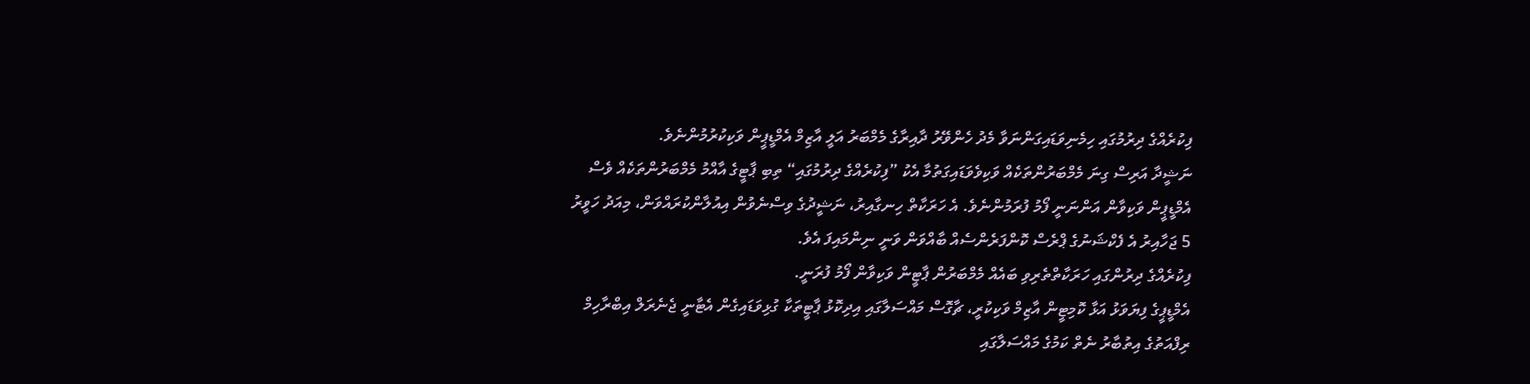ފިކުރެއްގެ ދިރުމުގައި ހިމެނިވަޑައިގަންނަވާ މެދު ހެންވޭރު ދާއިރާގެ މެމްބަރު އަލީ އާޒިމް އެމްޑީޕީން ވަކިކުރުމުންނެވެ.
ނަޝީދާ އަރިސް ގިނަ މެމްބަރުންތަކެއް ވަކިވެވަޑައިގަތުމާ އެކު ”ފިކުރެއްގެ ދިރުމުގައި“ ތިބި ޕާޓީގެ އާއްމު މެމްބަރުންތަކެއް ވެސް އެމްޑީޕީން ވަކިވާން އަންނަނީ ފޯމު ފުރަމުންނެވެ. އެ ހަރަކާތް ހިނގާއިރު، ނަޝީދުގެ ވިސްނެވުން އިއުލާންކުރައްވަން، މިއަދު ހަވީރު 5 ޖަހާއިރު އެ ފެކްޝަނުގެ ޕްރެސް ކޮންފަރެންސެއް ބާއްވަން ވަނީ ނިންމައިފަ އެވެ.
ފިކުރެއްގެ ދިރުންގައި ހަރަކާތްތެރިވި ބައެއް މެމްބަރުން ޕާޓީން ވަކިވާން ފޯމު ފުރަނީ.
އެމްޑީޕީގެ ފިޔަވަޅު އަޅާ ކޮމިޓީން އާޒިމް ވަކިކުރީ، ޗާގޮސް މައްސަލާގައި އިދިކޮޅު ޕާޓީތަކާ ގުޅިވަޑައިގެން އެޓާނީ ޖެނެރަލް އިބްރާހިމް ރިފްއަތުގެ އިތުބާރު ނެތް ކަމުގެ މައްސަލާގައި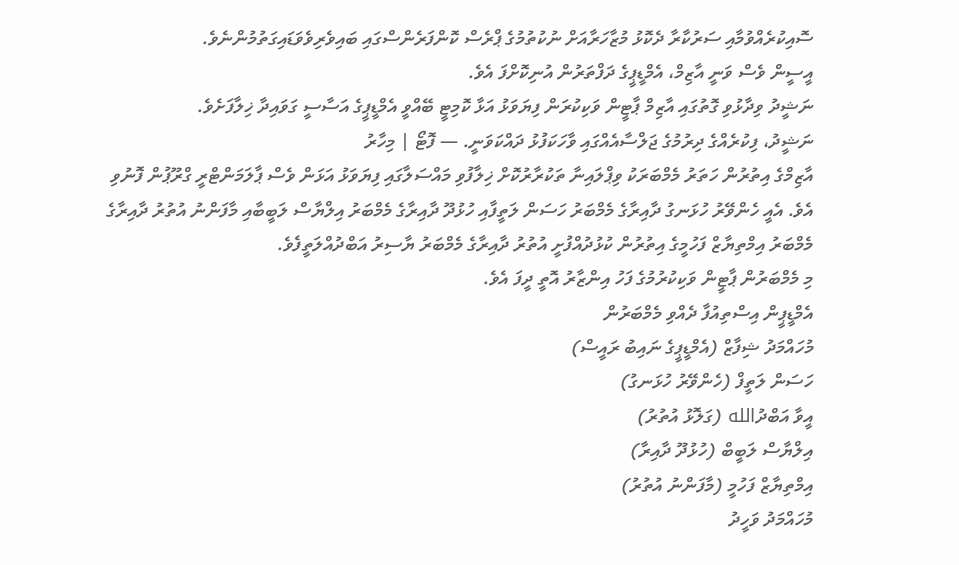ސޮއިކުރެއްވުމާއި ސަރުކާރާ ދެކޮޅު މުޒާހަރާއަށް ނުކުތުމުގެ ޕްރެސް ކޮންފަރެންސްގައި ބައިވެރިވެވަޑައިގަތުމުންނެވެ.
އީސީން ވެސް ވަނީ އާޒިމް، އެމްޑީޕީގެ ދަފްތަރުން އުނިކޮށްފަ އެވެ.
ނަޝީދު ވިދާޅުވި ގޮތުގައި އާޒިމް ޕާޓީން ވަކިކުރަން ފިޔަވަޅު އަޅާ ކޮމިޓީ ބޭއްވީ އެމްޑީޕީގެ އަސާސީ ގަވައިދާ ޚިލާފަށެވެ.
ނަޝީދު، ފިކުރެއްގެ ދިރުމުގެ ޖަލްސާއެއްގައި ވާހަކަފުޅު ދައްކަވަނީ. — ފޮޓޯ | މިހާރު
އާޒިމްގެ އިތުރުން ހަތަރު މެމްބަރަކު ވިޕްލައިނާ ތަކުރާރުކޮށް ޚިލާފުވި މައްސަލާގައި ފިޔަވަޅު އަޅަން ވެސް ޕާލަމަންޓްރީ ގްރޫޕުން ފޮނުވި އެވެ. އެއީ ހެންވޭރު ހުޅަނގު ދާއިރާގެ މެމްބަރު ހަސަން ލަތީފާއި ހުޅުދޫ ދާއިރާގެ މެމްބަރު އިލްޔާސް ލަބީބާއި މާފަންނު އުތުރު ދާއިރާގެ މެމްބަރު އިމްތިޔާޒް ފަހުމީގެ އިތުރުން ކުޅުދުއްފުށީ އުތުރު ދާއިރާގެ މެމްބަރު ޔާސިރު އަބްދުއްލަތީފެވެ.
މި މެމްބަރުން ޕާޓީން ވަކިކުރުމުގެ ފަހު އިންޒާރު އޮތީ ދީފަ އެވެ.
އެމްޑީޕީން އިސްތިއުފާ ދެއްވި މެމްބަރުން
މުހައްމަދު ޝިފާޒް (އެމްޑީޕީގެ ނައިބު ރައީސް)
ހަސަން ލަތީފް (ހެންވޭރު ހުޅަނގު)
އީވާ އަބްދުالله (ގަލޮޅު އުތުރު)
އިލްޔާސް ލަބީބް (ހުޅުދޫ ދާއިރާ)
އިމްތިޔާޒް ފަހުމީ (މާފަންނު އުތުރު)
މުހައްމަދު ވަހީދު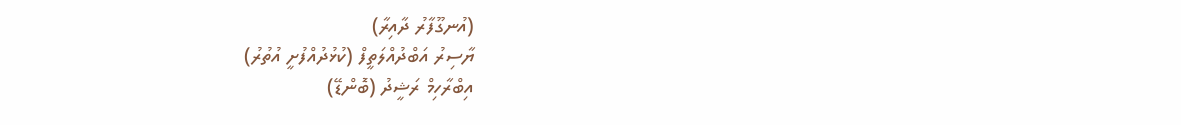(އުނގޫފާރު ދާއިރާ)
ޔާސިރު އަބްދުއްލަތީފް (ކުޅުދުއްފުށީ އުތުރު)
އިބްރާހިމް ރަޝީދު (ބޮންޑޭ)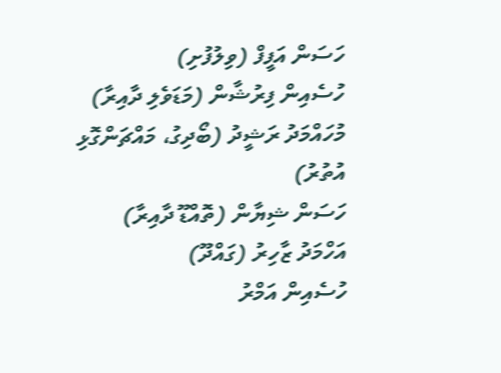ހަސަން އަފީފް (ވިލުފުށި)
ހުސެއިން ފިރުޝާން (މަޑަވެލި ދާއިރާ)
މުހައްމަދު ރަޝީދު (ބޯދިގު، މައްޗަންގޮޅި އުތުރު)
ހަސަން ޝިޔާން (ތޮއްޑޫ ދާއިރާ)
އަހްމަދު ޒާހިރު (ގައްދޫ)
ހުސެއިން އަމްރު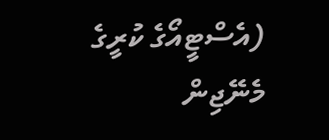(އެސްޓީއޯގެ ކުރީގެ މެނޭޖިން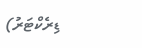ޑިރެކްޓަރު)